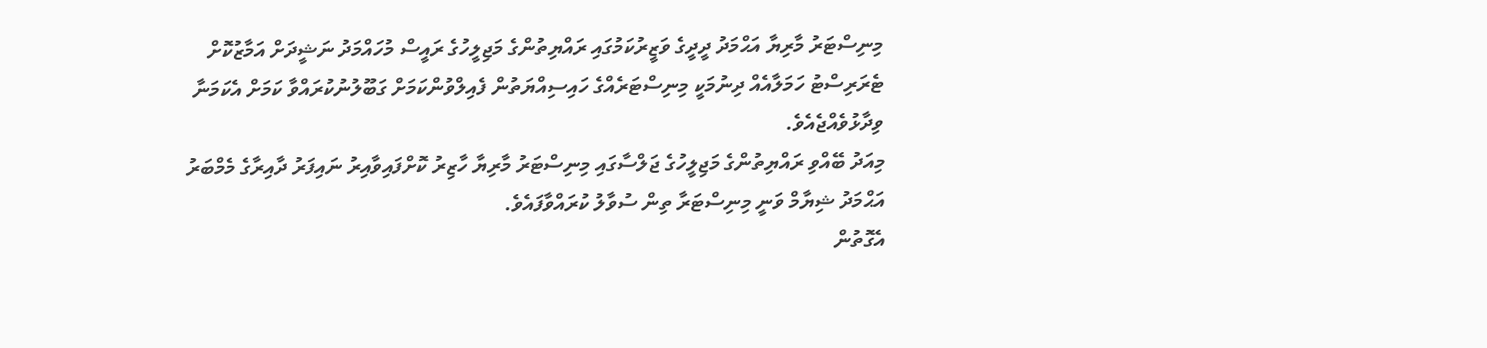މިނިސްޓަރު މާރިޔާ އަޙްމަދު ދީދީގެ ވަޒީރުކަމުގައި ރައްޔިތުންގެ މަޖިލީހުގެ ރައީސް މުހައްމަދު ނަޝީދަށް އަމާޒުކޮށް ޓެރަރިސްޓު ހަމަލާއެއް ދިނުމަކީ މިނިސްޓަރެއްގެ ހައިސިއްޔަތުން ފެއިލްވުންކަމަށް ގަބޫލުނުކުރައްވާ ކަމަށް އެކަމަނާ ވިދާޅުވެއްޖެއެވެ.
މިއަދު ބޭއްވި ރައްޔިތުންގެ މަޖިލީހުގެ ޖަލްސާގައި މިނިސްޓަރު މާރިޔާ ހާޒިރު ކޮށްފައިވާއިރު ނައިފަރު ދާއިރާގެ މެމްބަރު އަޙްމަދު ޝިޔާމް ވަނީ މިނިސްޓަރާ ތިން ސުވާލު ކުރައްވާފައެވެ.
އެގޮތުން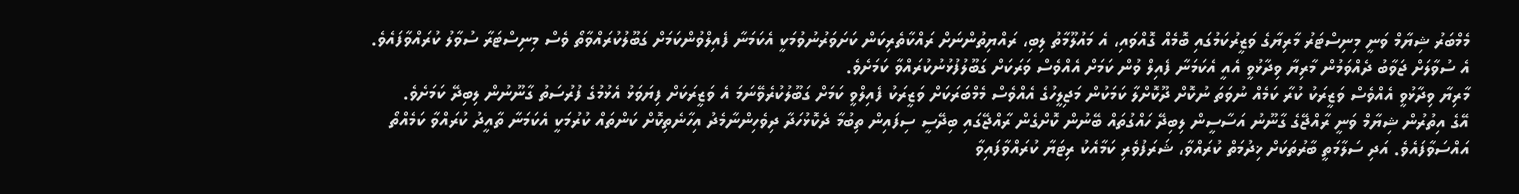މެމްބަރު ޝިޔާމް ވަނީ މިނިސްޓަރު މާރިޔާގެ ވަޒީރުކަމުގައި ބޮމެއް ގޮއްވައި، އެ މައުލޫމާތު ލިބި، ރައްޔިތުންނަށް ރައްކާތެރިކަން ކަށަވަރުނުވުމަކީ އެކަމަނާ ފެއިލްވުންކަމަށް ގަބޫލުކުރައްވާތޯ ވެސް މިނިސްޓަރާ ސުވާލު ކުރައްވާފައެވެ.
އެ ސުވާލަށް ޖަވާބު ދެއްވަމުން މާރިޔާ ވިދާޅުވީ އެއީ އެކަމަނާ ފެއިލް ވުން ކަމަށް އެއްވެސް ވަރަކަށް ގަބޫލުފުޅުނުކުރައްވާ ކަމަށެވެ.
މާރިޔާ ވިދާޅުވީ އެއްވެސް ވަޒީރަކު ކުރާ ކަމެއް ނުވަތަ ނުކޮށް ދޫކޮށްލާ ކަމަކުން މަޖިލީހުގެ އެއްވެސް މެމްބަރަކަށް ވަޒީރަކު ފެއިލްވީ ކަމަށް ގަބޫލުކުރެވޭނަމަ އެ ވަޒީރަކަށް ފިޔަވަޅު އެޅުމުގެ ފުރުސަތު ގާނޫނުން ލިބިދޭ ކަމަށެވެ.
އޭގެ އިތުރުން ޝިޔާމް ވަނީ ރާއްޖޭގެ ގާނޫނު އަސާސީން ލިބިދޭ ހައްގުތައް ބޭނުން ކޮށްގެން ރާއްޖޭގައި ބިދޭސީ ސިފައިން ތިބުމާ ދެކޮޅުހަދާ ދިވެހިންނާމެދު އިހާނެތިކޮށް ކަންތައް ކުރުމަކީ އެކަމަނާ ތާއީދު ކުރައްވާ ކަމެއްތޯ އައްސަވާފައެވެ. އަދި ސަލާމަތީ ބާރުތަކަށް ޚިދުމަތް ކުރައްވާ، ޝަރަފުވެރި ކަމާއެކު ރިޓަޔާ ކުރައްވާފައިވާ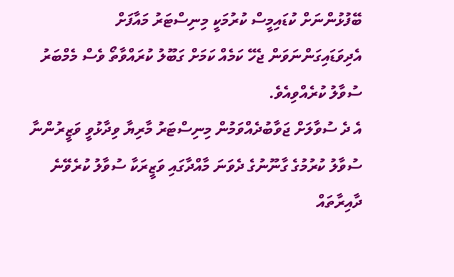ބޭފުޅުންނަށް ކުޑައިމީސް ކުރުމަކީ މިނިސްޓަރު މައާފަށް އެދިވަޑައިގަންނަވަން ޖެހޭ ކަމެއް ކަމަށް ގަބޫލު ކުރައްވާތޯ ވެސް މެމްބަރު ސުވާލު ކުރެއްވިއެވެ.
އެ ދެ ސުވާލަށް ޖަވާބުދެއްވަމުން މިނިސްޓަރު މާރިޔާ ވިދާޅުވީ ވަޒީރުންނާ ސުވާލު ކުރުމުގެ ގާނޫނުގެ ދެވަނަ މާއްދާގައި ވަޒީރަކާ ސުވާލު ކުރެވޭނެ ދާއިރާތައް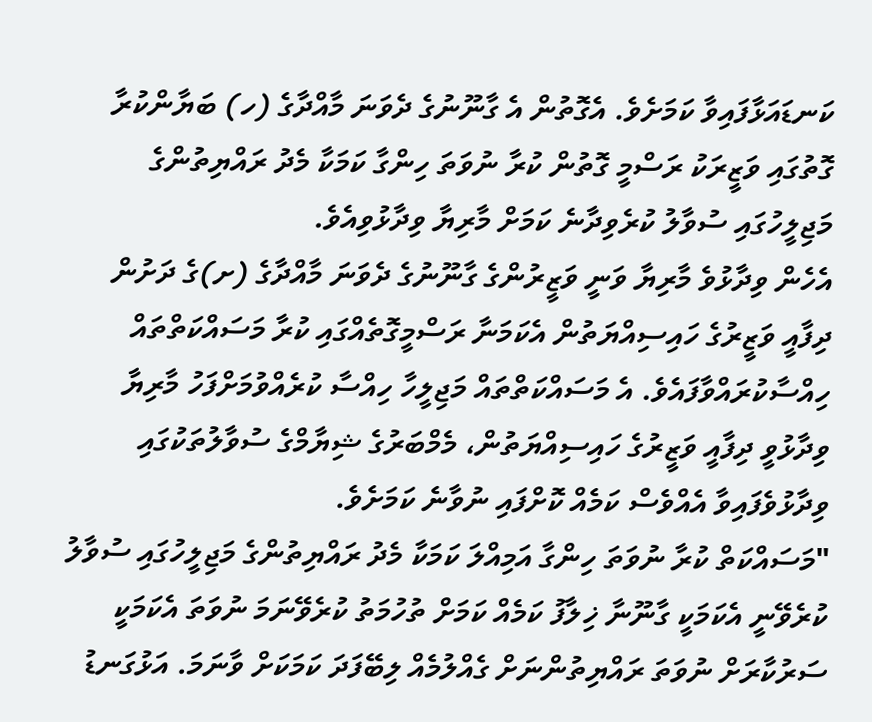ކަނޑައަޅާފައިވާ ކަމަށެވެ. އެގޮތުން އެ ގާނޫނުގެ ދެވަނަ މާއްދާގެ (ހ) ބަޔާންކުރާ ގޮތުގައި ވަޒީރަކު ރަސްމީ ގޮތުން ކުރާ ނުވަތަ ހިންގާ ކަމަކާ މެދު ރައްޔިތުންގެ މަޖިލީހުގައި ސުވާލު ކުރެވިދާނެ ކަމަށް މާރިޔާ ވިދާޅުވިއެވެ.
އެހެން ވިދާޅުވެ މާރިޔާ ވަނީ ވަޒީރުންގެ ގާނޫނުގެ ދެވަނަ މާއްދާގެ (ށ)ގެ ދަށުން ދިފާއީ ވަޒީރުގެ ހައިސިއްޔަތުން އެކަމަނާ ރަސްމީގޮތެއްގައި ކުރާ މަސައްކަތްތައް ހިއްސާކުރައްވާފައެވެ. އެ މަސައްކަތްތައް މަޖިލީހާ ހިއްސާ ކުރެއްވުމަށްފަހު މާރިޔާ ވިދާޅުވީ ދިފާއީ ވަޒީރުގެ ހައިސިއްޔަތުން، މެމްބަރުގެ ޝިޔާމްގެ ސުވާލުތަކުގައި ވިދާޅުވެފައިވާ އެއްވެސް ކަމެއް ކޮށްފައި ނުވާނެ ކަމަށެވެ.
"މަސައްކަތް ކުރާ ނުވަތަ ހިންގާ އަމިއްލަ ކަމަކާ މެދު ރައްޔިތުންގެ މަޖިލީހުގައި ސުވާލު ކުރެވޭނީ އެކަމަކީ ގާނޫނާ ޚިލާފު ކަމެއް ކަމަށް ތުހުމަތު ކުރެވޭނަމަ ނުވަތަ އެކަމަކީ ސަރުކާރަށް ނުވަތަ ރައްޔިތުންނަށް ގެއްލުމެއް ލިބޭފަދަ ކަމަކަށް ވާނަމަ. އަޅުގަނޑު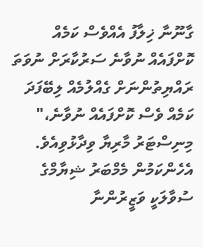ގާނޫނާ ޚިލާފު އެއްވެސް ކަމެއް ކޮށްފައެއް ނުވާނެ ސަރުކާރަށް ނުވަތަ ރައްޔިތުންނަށް ގެއްލުމެއް ލިބޭފަދަ ކަމެއް ވެސް ކޮށްފައެއް ނުވާނެ،" މިނިސްޓަރު މާރިޔާ ވިދާޅުވިއެވެ.
އެހެންކަމުން މެމްބަރު ޝިޔާމްގެ ސުވާލަކީ ވަޒީރުންނާ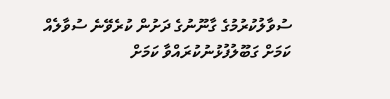ސުވާލުކުރުމުގެ ގާނޫނުގެ ދަށުން ކުރެވޭނެ ސުވާލެއް ކަމަށް ގަބޫލުފުޅުނުކުރައްވާ ކަމަށް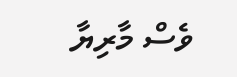ވެސް މާރިޔާ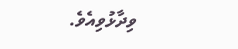ވިދާޅުވިއެވެ.